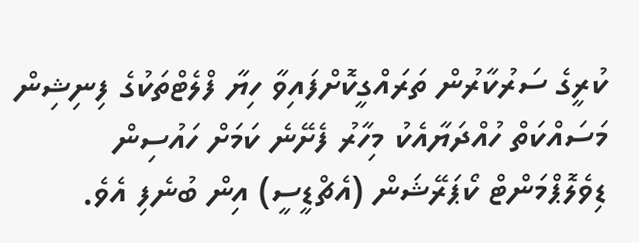ކުރީގެ ސަރުކާރުން ތަރައްގީކޮށްފައިވާ ހިޔާ ފްލެޓްތަކުގެ ފިނިޝިން މަސައްކަތް ހުއްދަޔާއެކު މިހާރު ފެށޭނެ ކަމަށް ހައުސިން ޑިވެލޮޕްމަންޓް ކޯޕަރޭޝަން (އެޗްޑީސީ) އިން ބުނެފި އެވެ.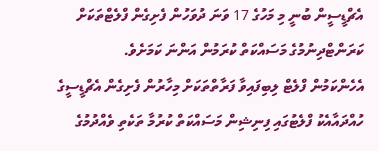އެޗްޑީސީން ބުނީ މި މަހުގެ 17 ވަނަ ދުވަހުން ފެށިގެން ފްލެޓްތަކަށް ކަރަންޓްދިނުމުގެ މަސައްކަތް ކުރަމުން އަންނަ ކަމަށެވެ.
އެހެންކަމުން ފްލެޓް ލިބިފައިވާ ފަރާތްތަކަށް މިހާރުން ފެށިގެން އެޗްޑީސީގެ ހުއްދައާއެކު ފްލެޓުގައި ފިނިޝިން މަސައްކަތް ކުރުމާ ތަކެތި ވެއްދުމުގެ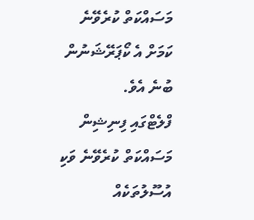މަސައްކަތް ކުރެވޭނެ ކަމަށް އެ ކޯޕަރޭޝަނުން ބުނެ އެވެ.
ފްލެޓްގައި ފިނިޝިން މަސައްކަތް ކުރެވޭނެ ވަކި އުސޫލުތަކެއް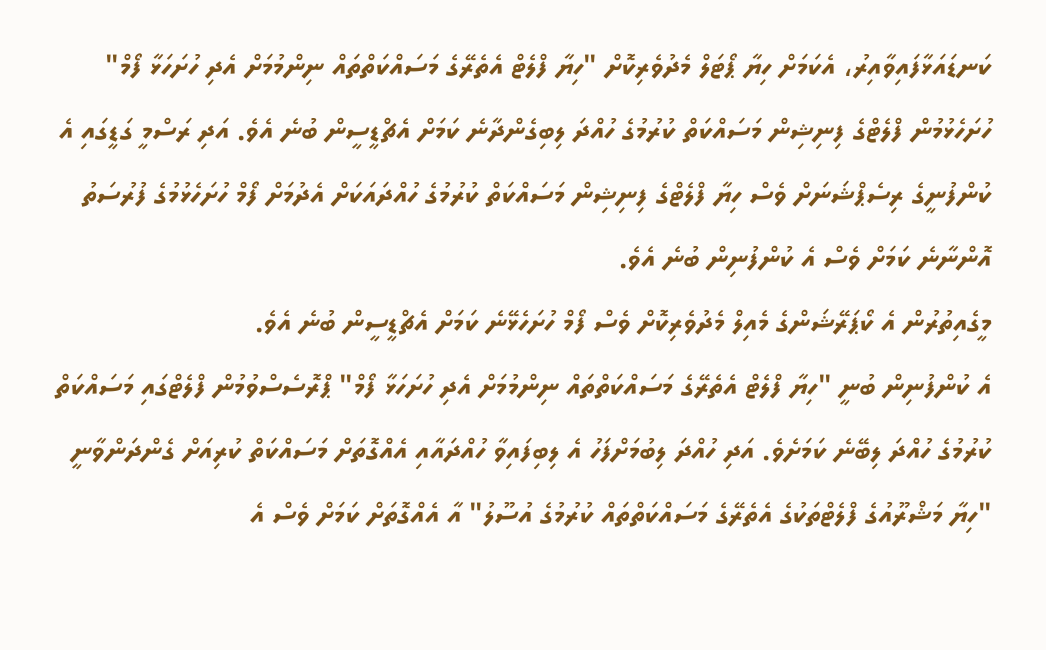ކަނޑައަޅާފައިވާއިރު، އެކަމަށް ހިޔާ ޕޯޓަލް މެދުވެރިކޮށް "ހިޔާ ފްލެޓް އެތެރޭގެ މަސައްކަތްތައް ނިންމުމަށް އެދި ހުށަހަޅާ ފޯމް" ހުށަހެޅުމުން ފްލެޓްގެ ފިނިޝިން މަސައްކަތް ކުރުމުގެ ހުއްދަ ލިބިގެންދާނެ ކަމަށް އެޗްޑީސީން ބުނެ އެވެ. އަދި ރަސްމީ ގަޑީގައި އެ ކުންފުނީގެ ރިސެޕްޝަނަށް ވެސް ހިޔާ ފްލެޓްގެ ފިނިޝިން މަސައްކަތް ކުރުމުގެ ހުއްދައަކަށް އެދުމަށް ފޯމް ހުށަހެޅުމުގެ ފުރުސަތު އޮންނާނެ ކަމަށް ވެސް އެ ކުންފުނިން ބުނެ އެވެ.
މީގެއިތުރުން އެ ކޯޕަރޭޝަންގެ މެއިލް މެދުވެރިކޮށް ވެސް ފޯމް ހުށަހެޅޭނެ ކަމަށް އެޗްޑީސީން ބުނެ އެވެ.
އެ ކުންފުނިން ބުނީ "ހިޔާ ފްލެޓް އެތެރޭގެ މަސައްކަތްތައް ނިންމުމަށް އެދި ހުށަހަޅާ ފޯމް" ޕްރޮސެސްވުމުން ފްލެޓްގައި މަސައްކަތް ކުރުމުގެ ހުއްދަ ލިބޭނެ ކަމަށެވެ. އަދި ހުއްދަ ލިބުމަށްފަހު އެ ލިބިފައިވާ ހުއްދައާއި އެއްގޮތަށް މަސައްކަތް ކުރިއަށް ގެންދަންވާނީ "ހިޔާ މަޝްރޫއުގެ ފްލެޓްތަކުގެ އެތެރޭގެ މަސައްކަތްތައް ކުރުމުގެ އުސޫލު" އާ އެއްގޮތަށް ކަމަށް ވެސް އެ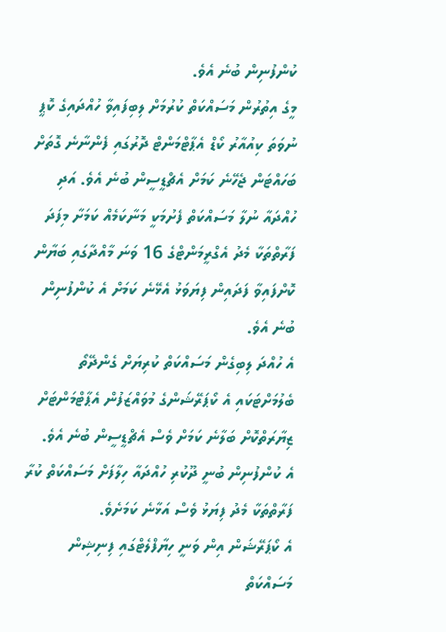ކުންފުނިން ބުނެ އެވެ.
މީގެ އިތުރުން މަސައްކަތް ކުރުމަށް ލިބިފައިވާ ހުއްދައިގެ ކޮޕީ ނުވަތަ ކިއުއާރު ކޯޑް އެޕާޓްމަންޓް ދޮރުގައި ފެންނާނެ ގޮތަށް ބަހައްޓަން ޖެހޭނެ ކަމަށް އެޗްޑީސީން ބުނެ އެވެ. އަދި ހުއްދައާ ނުލާ މަސައްކަތް ފެށުމަކީ މަނާކަމެއް ކަމަށާ މިފަދަ ފަރާތްތަކާ މެދު އެގްރީމަންޓްގެ 16 ވަނަ މާއްދާގައި ބަޔާން ކޮށްފައިވާ ފަދައިން ފިޔަވަޅު އެޅޭނެ ކަމަށް އެ ކުންފުނިން ބުނެ އެވެ.
އެ ހުއްދަ ލިބިގެން މަސައްކަތް ކުރިޔަށް ގެންދޭތޯ ބެލުމަށްޓަކައި އެ ކޯޕަރޭޝަންގެ މުވައްޒަފުން އެޕާޓްމަންޓަށް ޒިޔާރަތްކޮށް ބަލާނެ ކަމަށް ވެސް އެޗްޑީސީން ބުނެ އެވެ.
އެ ކުންފުނިން ބުނީ ދޫކުރި ހުއްދައާ ހިލާފަށް މަސައްކަތް ކުރާ ފަރާތްތަކާ މެދު ފިޔަޅު ވެސް އަޅާނެ ކަމަށެވެ.
އެ ކޯޕަރޭޝަން އިން ވަނީ ހިޔާފްލެޓްގައި ފިނިޝިން މަސައްކަތް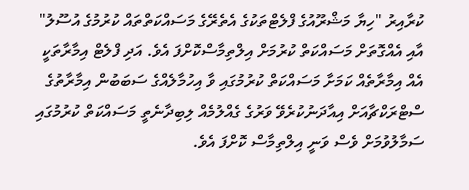ކުރާއިރު "ހިޔާ މަޝްރޫއުގެ ފްލެޓްތަކުގެ އެތެރޭގެ މަސައްކަތްތައް ކުރުމުގެ އުސޫލު" އާއި އެއްގޮތަށް މަސައްކަތް ކުރުމަށް އިލްތިމާސްކޮށްފަ އެވެ. އަދި ފްލެޓް އިމާރާތަކީ އެއް އިމާރާތެއް ކަމަށާ މަސައްކަތް ކުރުމުގައި ވާ އިހުމާލެއްގެ ސަބަބުން އިމާރާތުގެ ސްޓްރަކްޗާއަށް އިއާދަނުކުރެވޭ ވަރުގެ ގެއްލުމެއް ލިބިދާނެތީ މަސައްކަތް ކުރުމުގައި ސަމާލުވުމަށް ވެސް ވަނީ އިލްތިމާސް ކޮށްފަ އެވެ.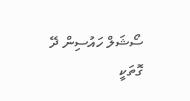ސޯޝަލް ހައުސިން ދޭ ގޮތަކީ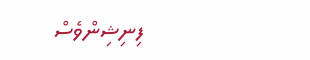ފިނިޝިންވެސް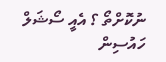ނުކޮށްތޯ ؟ އެއީ ސޯޝަލް ހައުސިން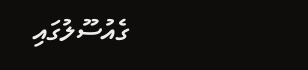ގެއުސޫލުގައި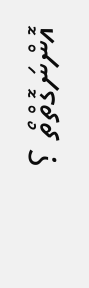އޮންނަގޮތްތޯ ؟